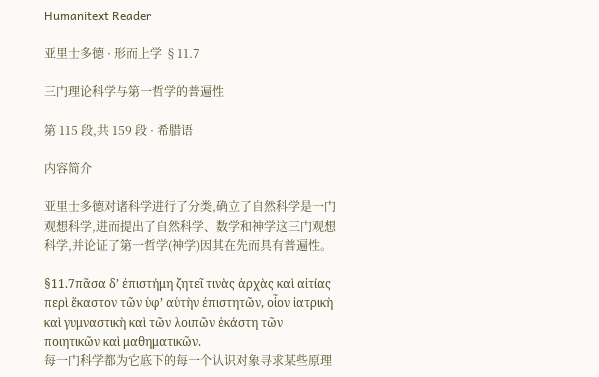Humanitext Reader

亚里士多德 · 形而上学 §11.7

三门理论科学与第一哲学的普遍性

第 115 段,共 159 段 · 希腊语

内容简介

亚里士多德对诸科学进行了分类,确立了自然科学是一门观想科学,进而提出了自然科学、数学和神学这三门观想科学,并论证了第一哲学(神学)因其在先而具有普遍性。

§11.7πᾶσα δʼ ἐπιστήμη ζητεῖ τινὰς ἀρχὰς καὶ αἰτίας περὶ ἕκαστον τῶν ὑφʼ αὑτὴν ἐπιστητῶν, οἷον ἰατρικὴ καὶ γυμναστικὴ καὶ τῶν λοιπῶν ἑκάστη τῶν ποιητικῶν καὶ μαθηματικῶν.
每一门科学都为它底下的每一个认识对象寻求某些原理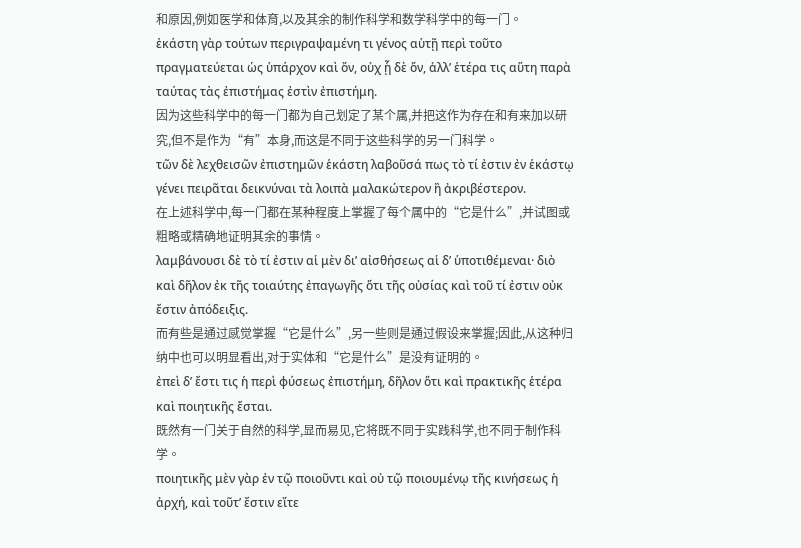和原因,例如医学和体育,以及其余的制作科学和数学科学中的每一门。
ἑκάστη γὰρ τούτων περιγραψαμένη τι γένος αὑτῇ περὶ τοῦτο πραγματεύεται ὡς ὑπάρχον καὶ ὄν, οὐχ ᾗ δὲ ὄν, ἀλλʼ ἑτέρα τις αὕτη παρὰ ταύτας τὰς ἐπιστήμας ἐστὶν ἐπιστήμη.
因为这些科学中的每一门都为自己划定了某个属,并把这作为存在和有来加以研究,但不是作为“有”本身,而这是不同于这些科学的另一门科学。
τῶν δὲ λεχθεισῶν ἐπιστημῶν ἑκάστη λαβοῦσά πως τὸ τί ἐστιν ἐν ἑκάστῳ γένει πειρᾶται δεικνύναι τὰ λοιπὰ μαλακώτερον ἢ ἀκριβέστερον.
在上述科学中,每一门都在某种程度上掌握了每个属中的“它是什么”,并试图或粗略或精确地证明其余的事情。
λαμβάνουσι δὲ τὸ τί ἐστιν αἱ μὲν διʼ αἰσθήσεως αἱ δʼ ὑποτιθέμεναι· διὸ καὶ δῆλον ἐκ τῆς τοιαύτης ἐπαγωγῆς ὅτι τῆς οὐσίας καὶ τοῦ τί ἐστιν οὐκ ἔστιν ἀπόδειξις.
而有些是通过感觉掌握“它是什么”,另一些则是通过假设来掌握;因此,从这种归纳中也可以明显看出,对于实体和“它是什么”是没有证明的。
ἐπεὶ δʼ ἔστι τις ἡ περὶ φύσεως ἐπιστήμη, δῆλον ὅτι καὶ πρακτικῆς ἑτέρα καὶ ποιητικῆς ἔσται.
既然有一门关于自然的科学,显而易见,它将既不同于实践科学,也不同于制作科学。
ποιητικῆς μὲν γὰρ ἐν τῷ ποιοῦντι καὶ οὐ τῷ ποιουμένῳ τῆς κινήσεως ἡ ἀρχή, καὶ τοῦτʼ ἔστιν εἴτε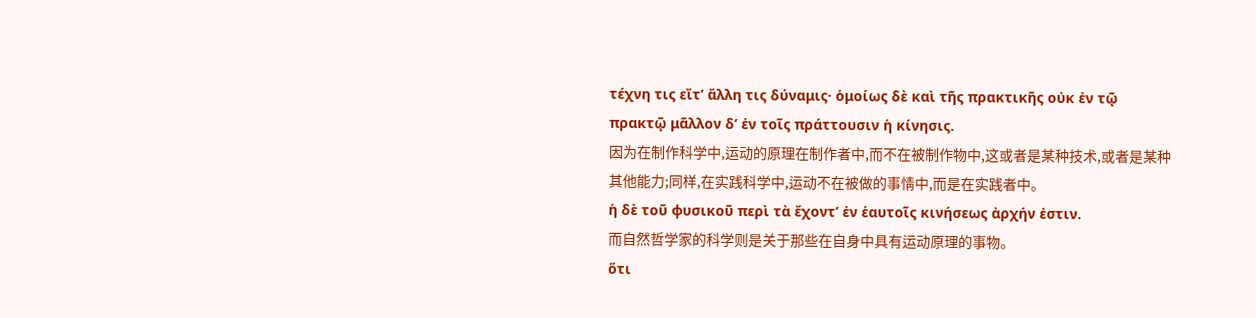τέχνη τις εἴτʼ ἄλλη τις δύναμις· ὁμοίως δὲ καὶ τῆς πρακτικῆς οὐκ ἐν τῷ πρακτῷ μᾶλλον δʼ ἐν τοῖς πράττουσιν ἡ κίνησις.
因为在制作科学中,运动的原理在制作者中,而不在被制作物中,这或者是某种技术,或者是某种其他能力;同样,在实践科学中,运动不在被做的事情中,而是在实践者中。
ἡ δὲ τοῦ φυσικοῦ περὶ τὰ ἔχοντʼ ἐν ἑαυτοῖς κινήσεως ἀρχήν ἐστιν.
而自然哲学家的科学则是关于那些在自身中具有运动原理的事物。
ὅτι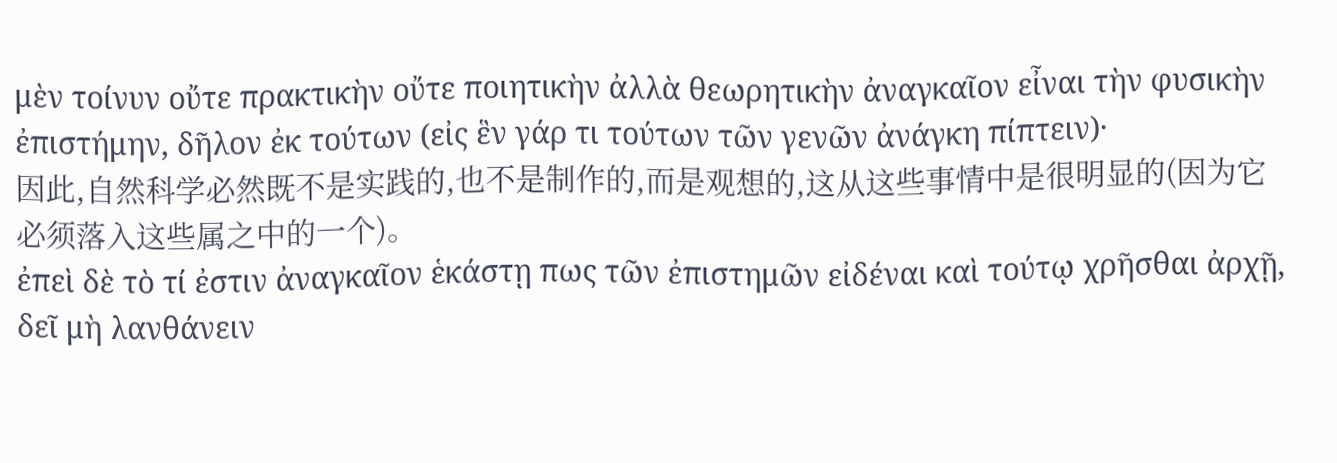μὲν τοίνυν οὔτε πρακτικὴν οὔτε ποιητικὴν ἀλλὰ θεωρητικὴν ἀναγκαῖον εἶναι τὴν φυσικὴν ἐπιστήμην, δῆλον ἐκ τούτων (εἰς ἓν γάρ τι τούτων τῶν γενῶν ἀνάγκη πίπτειν)·
因此,自然科学必然既不是实践的,也不是制作的,而是观想的,这从这些事情中是很明显的(因为它必须落入这些属之中的一个)。
ἐπεὶ δὲ τὸ τί ἐστιν ἀναγκαῖον ἑκάστῃ πως τῶν ἐπιστημῶν εἰδέναι καὶ τούτῳ χρῆσθαι ἀρχῇ, δεῖ μὴ λανθάνειν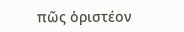πῶς ὁριστέον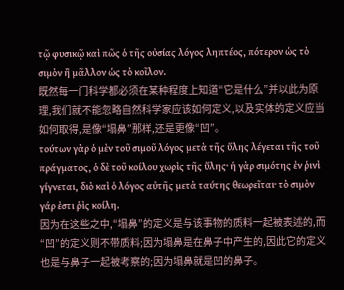τῷ φυσικῷ καὶ πῶς ὁ τῆς οὐσίας λόγος ληπτέος, πότερον ὡς τὸ σιμὸν ἢ μᾶλλον ὡς τὸ κοῖλον.
既然每一门科学都必须在某种程度上知道“它是什么”并以此为原理,我们就不能忽略自然科学家应该如何定义,以及实体的定义应当如何取得,是像“塌鼻”那样,还是更像“凹”。
τούτων γὰρ ὁ μὲν τοῦ σιμοῦ λόγος μετὰ τῆς ὕλης λέγεται τῆς τοῦ πράγματος, ὁ δὲ τοῦ κοίλου χωρὶς τῆς ὕλης· ἡ γὰρ σιμότης ἐν ῥινὶ γίγνεται, διὸ καὶ ὁ λόγος αὐτῆς μετὰ ταύτης θεωρεῖται· τὸ σιμὸν γάρ ἐστι ῥὶς κοίλη.
因为在这些之中,“塌鼻”的定义是与该事物的质料一起被表述的,而“凹”的定义则不带质料;因为塌鼻是在鼻子中产生的,因此它的定义也是与鼻子一起被考察的;因为塌鼻就是凹的鼻子。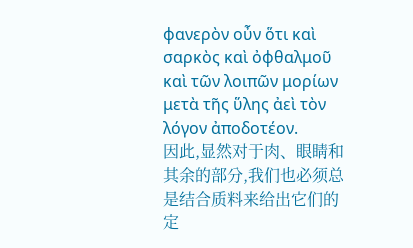φανερὸν οὖν ὅτι καὶ σαρκὸς καὶ ὀφθαλμοῦ καὶ τῶν λοιπῶν μορίων μετὰ τῆς ὕλης ἀεὶ τὸν λόγον ἀποδοτέον.
因此,显然对于肉、眼睛和其余的部分,我们也必须总是结合质料来给出它们的定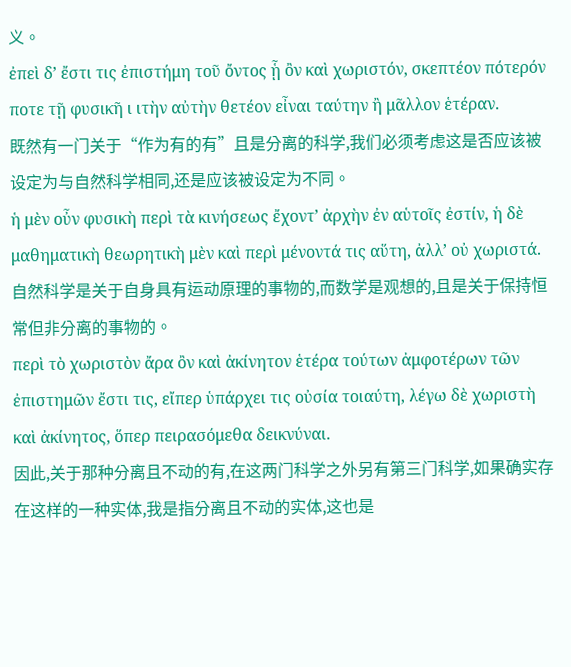义。
ἐπεὶ δʼ ἔστι τις ἐπιστήμη τοῦ ὄντος ᾗ ὂν καὶ χωριστόν, σκεπτέον πότερόν ποτε τῇ φυσικῆ ι ιτὴν αὐτὴν θετέον εἶναι ταύτην ἢ μᾶλλον ἑτέραν.
既然有一门关于“作为有的有”且是分离的科学,我们必须考虑这是否应该被设定为与自然科学相同,还是应该被设定为不同。
ἡ μὲν οὖν φυσικὴ περὶ τὰ κινήσεως ἔχοντʼ ἀρχὴν ἐν αὑτοῖς ἐστίν, ἡ δὲ μαθηματικὴ θεωρητικὴ μὲν καὶ περὶ μένοντά τις αὕτη, ἀλλʼ οὐ χωριστά.
自然科学是关于自身具有运动原理的事物的,而数学是观想的,且是关于保持恒常但非分离的事物的。
περὶ τὸ χωριστὸν ἄρα ὂν καὶ ἀκίνητον ἑτέρα τούτων ἀμφοτέρων τῶν ἐπιστημῶν ἔστι τις, εἴπερ ὑπάρχει τις οὐσία τοιαύτη, λέγω δὲ χωριστὴ καὶ ἀκίνητος, ὅπερ πειρασόμεθα δεικνύναι.
因此,关于那种分离且不动的有,在这两门科学之外另有第三门科学,如果确实存在这样的一种实体,我是指分离且不动的实体,这也是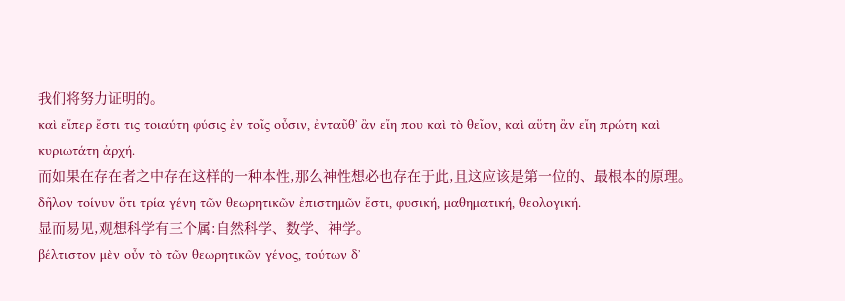我们将努力证明的。
καὶ εἴπερ ἔστι τις τοιαύτη φύσις ἐν τοῖς οὖσιν, ἐνταῦθʼ ἂν εἴη που καὶ τὸ θεῖον, καὶ αὕτη ἂν εἴη πρώτη καὶ κυριωτάτη ἀρχή.
而如果在存在者之中存在这样的一种本性,那么神性想必也存在于此,且这应该是第一位的、最根本的原理。
δῆλον τοίνυν ὅτι τρία γένη τῶν θεωρητικῶν ἐπιστημῶν ἔστι, φυσική, μαθηματική, θεολογική.
显而易见,观想科学有三个属:自然科学、数学、神学。
βέλτιστον μὲν οὖν τὸ τῶν θεωρητικῶν γένος, τούτων δʼ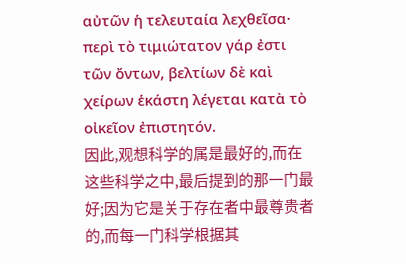αὐτῶν ἡ τελευταία λεχθεῖσα· περὶ τὸ τιμιώτατον γάρ ἐστι τῶν ὄντων, βελτίων δὲ καὶ χείρων ἑκάστη λέγεται κατὰ τὸ οἰκεῖον ἐπιστητόν.
因此,观想科学的属是最好的,而在这些科学之中,最后提到的那一门最好;因为它是关于存在者中最尊贵者的,而每一门科学根据其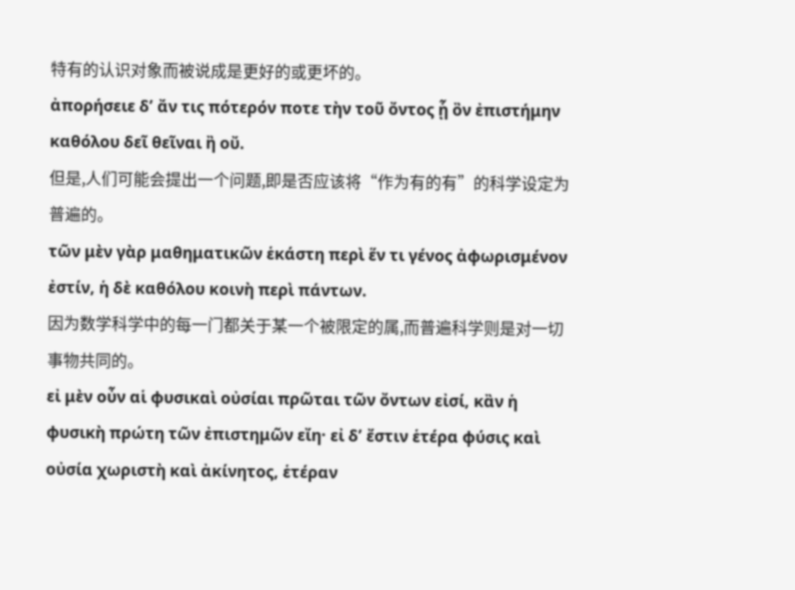特有的认识对象而被说成是更好的或更坏的。
ἀπορήσειε δʼ ἄν τις πότερόν ποτε τὴν τοῦ ὄντος ᾗ ὂν ἐπιστήμην καθόλου δεῖ θεῖναι ἢ οὔ.
但是,人们可能会提出一个问题,即是否应该将“作为有的有”的科学设定为普遍的。
τῶν μὲν γὰρ μαθηματικῶν ἑκάστη περὶ ἕν τι γένος ἀφωρισμένον ἐστίν, ἡ δὲ καθόλου κοινὴ περὶ πάντων.
因为数学科学中的每一门都关于某一个被限定的属,而普遍科学则是对一切事物共同的。
εἰ μὲν οὖν αἱ φυσικαὶ οὐσίαι πρῶται τῶν ὄντων εἰσί, κἂν ἡ φυσικὴ πρώτη τῶν ἐπιστημῶν εἴη· εἰ δʼ ἔστιν ἑτέρα φύσις καὶ οὐσία χωριστὴ καὶ ἀκίνητος, ἑτέραν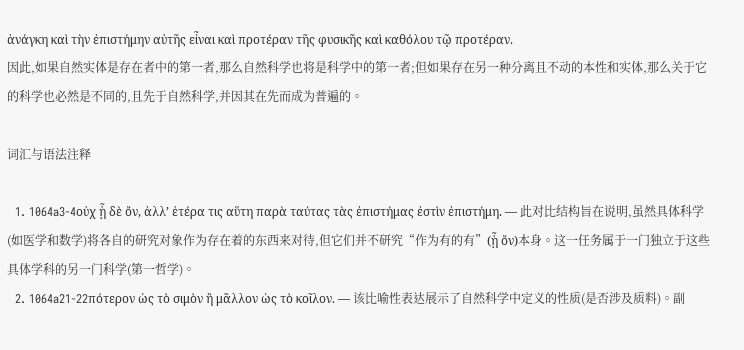ἀνάγκη καὶ τὴν ἐπιστήμην αὐτῆς εἶναι καὶ προτέραν τῆς φυσικῆς καὶ καθόλου τῷ προτέραν.
因此,如果自然实体是存在者中的第一者,那么自然科学也将是科学中的第一者;但如果存在另一种分离且不动的本性和实体,那么关于它的科学也必然是不同的,且先于自然科学,并因其在先而成为普遍的。

词汇与语法注释

  1. 1064a3-4οὐχ ᾗ δὲ ὄν, ἀλλʼ ἑτέρα τις αὕτη παρὰ ταύτας τὰς ἐπιστήμας ἐστὶν ἐπιστήμη. — 此对比结构旨在说明,虽然具体科学(如医学和数学)将各自的研究对象作为存在着的东西来对待,但它们并不研究“作为有的有”(ᾗ ὄν)本身。这一任务属于一门独立于这些具体学科的另一门科学(第一哲学)。
  2. 1064a21-22πότερον ὡς τὸ σιμὸν ἢ μᾶλλον ὡς τὸ κοῖλον. — 该比喻性表达展示了自然科学中定义的性质(是否涉及质料)。副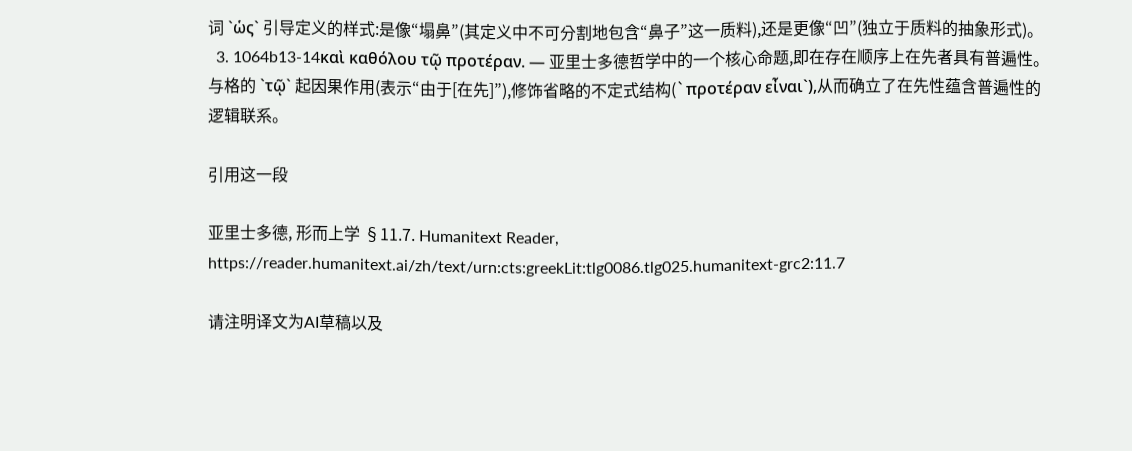词 `ὡς` 引导定义的样式:是像“塌鼻”(其定义中不可分割地包含“鼻子”这一质料),还是更像“凹”(独立于质料的抽象形式)。
  3. 1064b13-14καὶ καθόλου τῷ προτέραν. — 亚里士多德哲学中的一个核心命题,即在存在顺序上在先者具有普遍性。与格的 `τῷ` 起因果作用(表示“由于[在先]”),修饰省略的不定式结构(`προτέραν εἶναι`),从而确立了在先性蕴含普遍性的逻辑联系。

引用这一段

亚里士多德, 形而上学 §11.7. Humanitext Reader, https://reader.humanitext.ai/zh/text/urn:cts:greekLit:tlg0086.tlg025.humanitext-grc2:11.7

请注明译文为AI草稿以及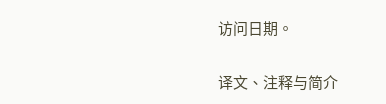访问日期。

译文、注释与简介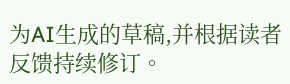为AI生成的草稿,并根据读者反馈持续修订。